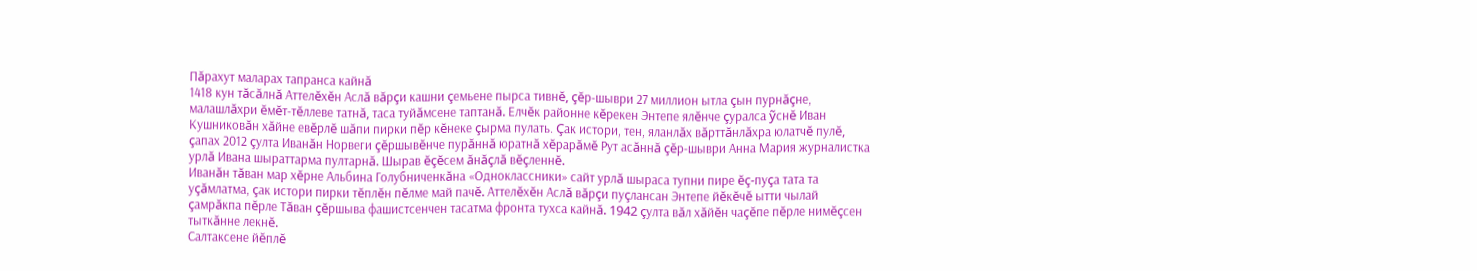Пăрахут маларах тапранса кайнă
1418 кун тăсăлнă Аттелĕхĕн Аслă вăрçи кашни çемьене пырса тивнĕ, çĕр-шыври 27 миллион ытла çын пурнăçне, малашлăхри ĕмĕт-тĕллеве татнă, таса туйăмсене таптанă. Елчĕк районне кĕрекен Энтепе ялĕнче çуралса ỹснĕ Иван Кушниковăн хăйне евĕрлĕ шăпи пирки пĕр кĕнеке çырма пулать. Çак истори, тен, яланлăх вăрттăнлăхра юлатчĕ пулĕ, çапах 2012 çулта Иванăн Норвеги çĕршывĕнче пурăннă юратнă хĕрарăмĕ Рут асăннă çĕр-шыври Анна Мария журналистка урлă Ивана шыраттарма пултарнă. Шырав ĕçĕсем ăнăçлă вĕçленнĕ.
Иванăн тăван мар хĕрне Альбина Голубниченкăна «Одноклассники» сайт урлă шыраса тупни пире ĕç-пуçа тата та уçăмлатма, çак истори пирки тĕплĕн пĕлме май пачĕ. Аттелĕхĕн Аслă вăрçи пуçлансан Энтепе йĕкĕчĕ ытти чылай çамрăкпа пĕрле Тăван çĕршыва фашистсенчен тасатма фронта тухса кайнă. 1942 çулта вăл хăйĕн чаçĕпе пĕрле нимĕçсен тыткăнне лекнĕ.
Салтаксене йĕплĕ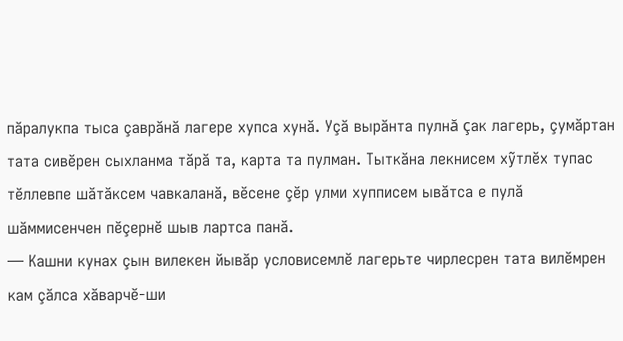пăралукпа тыса çаврăнă лагере хупса хунă. Уçă вырăнта пулнă çак лагерь, çумăртан тата сивĕрен сыхланма тăрă та, карта та пулман. Тыткăна лекнисем хỹтлĕх тупас тĕллевпе шăтăксем чавкаланă, вĕсене çĕр улми хупписем ывăтса е пулă шăммисенчен пĕçернĕ шыв лартса панă.
— Кашни кунах çын вилекен йывăр условисемлĕ лагерьте чирлесрен тата вилĕмрен кам çăлса хăварчĕ-ши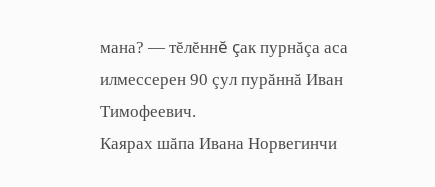мана? — тĕлĕннĕ çак пурнăçа аса илмессерен 90 çул пурăннă Иван Тимофеевич.
Каярах шăпа Ивана Норвегинчи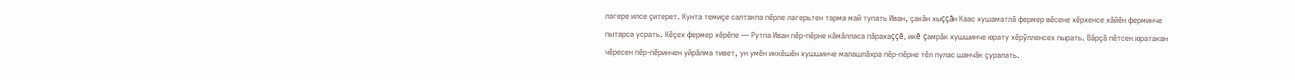лагере илсе çитерет. Кунта темиçе салтакпа пĕрле лагерьтен тарма май тупать Иван, çакăн хыççăн Каас хушаматлă фермер вĕсене хĕрхенсе хăйĕн ферминче пытарса усрать. Кĕçех фермер хĕрĕпе — Рутпа Иван пĕр-пĕрне кăмăлласа пăрахаççĕ, икĕ çамрăк хушшинче юрату хĕрỹлленсех пырать. Вăрçă пĕтсен юратакан чĕресен пĕр-пĕринчен уйрăлма тивет, ун умĕн иккĕшĕн хушшинче малашлăхра пĕр-пĕрне тĕл пулас шанчăк çуралать.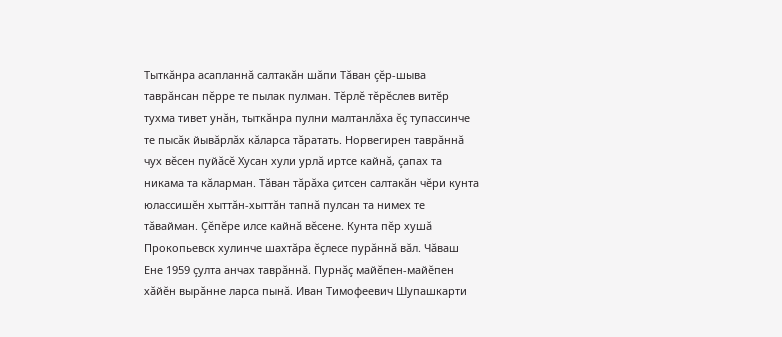Тыткăнра асапланнă салтакăн шăпи Тăван çĕр-шыва таврăнсан пĕрре те пылак пулман. Тĕрлĕ тĕрĕслев витĕр тухма тивет унăн, тыткăнра пулни малтанлăха ĕç тупассинче те пысăк йывăрлăх кăларса тăратать. Норвегирен таврăннă чух вĕсен пуйăсĕ Хусан хули урлă иртсе кайнă, çапах та никама та кăларман. Тăван тăрăха çитсен салтакăн чĕри кунта юлассишĕн хыттăн-хыттăн тапнă пулсан та нимех те тăвайман. Çĕпĕре илсе кайнă вĕсене. Кунта пĕр хушă Прокопьевск хулинче шахтăра ĕçлесе пурăннă вăл. Чăваш Ене 1959 çулта анчах таврăннă. Пурнăç майĕпен-майĕпен хăйĕн вырăнне ларса пынă. Иван Тимофеевич Шупашкарти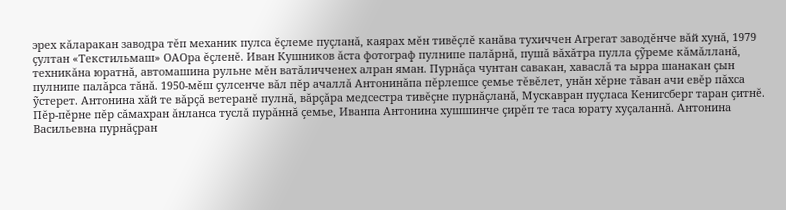эрех кăларакан заводра тĕп механик пулса ĕçлеме пуçланă, каярах мĕн тивĕçлĕ канăва тухиччен Агрегат заводĕнче вăй хунă, 1979 çултан «Текстильмаш» ОАОра ĕçленĕ. Иван Кушников ăста фотограф пулнипе палăрнă, пушă вăхăтра пулла çỹреме кăмăлланă, техникăна юратнă, автомашина рульне мĕн ватăличченех алран яман. Пурнăçа чунтан савакан, хаваслă та ырра шанакан çын пулнипе палăрса тăнă. 1950-мĕш çулсенче вăл пĕр ачаллă Антонинăпа пĕрлешсе çемье тĕвĕлет, унăн хĕрне тăван ачи евĕр пăхса ỹстерет. Антонина хăй те вăрçă ветеранĕ пулнă, вăрçăра медсестра тивĕçне пурнăçланă, Мускавран пуçласа Кенигсберг таран çитнĕ. Пĕр-пĕрне пĕр сăмахран ăнланса туслă пурăннă çемье, Иванпа Антонина хушшинче çирĕп те таса юрату хуçаланнă. Антонина Васильевна пурнăçран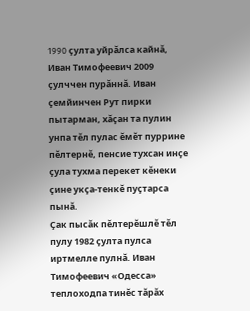1990 çулта уйрăлса кайнă, Иван Тимофеевич 2009 çулччен пурăннă. Иван çемйинчен Рут пирки пытарман, хăçан та пулин унпа тĕл пулас ĕмĕт пуррине пĕлтернĕ, пенсие тухсан инçе çула тухма перекет кĕнеки çине укçа-тенкĕ пуçтарса пынă.
Çак пысăк пĕлтерĕшлĕ тĕл пулу 1982 çулта пулса иртмелле пулнă. Иван Тимофеевич «Одесса» теплоходпа тинĕс тăрăх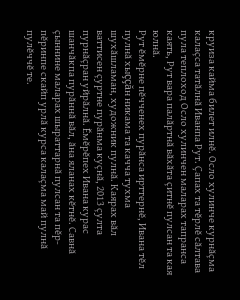круиза кайма билет илнĕ. Осло хулинче курнăçма калаçса татăлнă Иванпа Рут. Çапах та тĕрлĕ сăлтава пула теплоход Осло хулинчен маларах тапранса каять, Рут вара палăртнă вăхăта çитнĕ пулсан та кая юлнă.
Рут ĕмĕрне пĕчченех пурăнса ирттернĕ, Ивана тĕл пулнă хыççăн никама та качча тухма шухăшламан, художник пулнă. Каярах вăл ваттисен çуртне пурăнма куçнă, 2013 çулта пурнăçран уйрăлнă. Ĕмĕрĕпех Ивана курас шанчăкпа пурăннă вăл, ăна яланах кĕтнĕ. Савнă çыннине маларах шыраттарнă пулсан та пĕр-пĕринпе скайп урлă курса калаçма май пулнă пулĕччĕ те.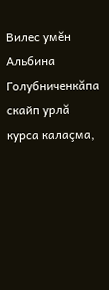Вилес умĕн Альбина Голубниченкăпа скайп урлă курса калаçма,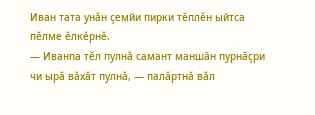Иван тата унăн çемйи пирки тĕплĕн ыйтса пĕлме ĕлкĕрнĕ.
— Иванпа тĕл пулнă самант маншăн пурнăçри чи ырă вăхăт пулнă, — палăртнă вăл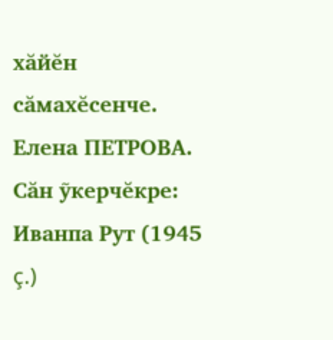хăйĕн сăмахĕсенче.
Елена ПЕТРОВА. Сăн ỹкерчĕкре: Иванпа Рут (1945 ç.)